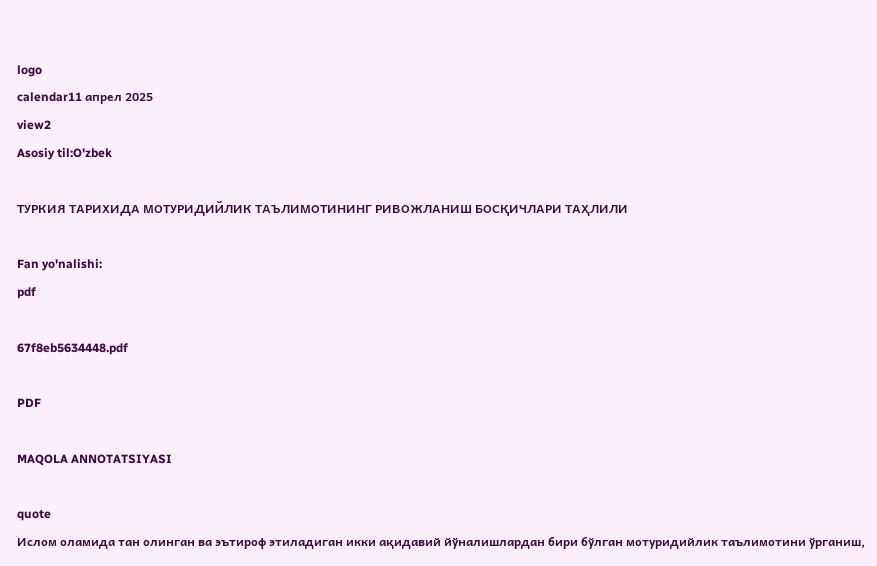logo
calendar11 апрел 2025
view2
Asosiy til:O'zbek

ТУРКИЯ ТАРИХИДА МОТУРИДИЙЛИК ТАЪЛИМОТИНИНГ РИВОЖЛАНИШ БОСҚИЧЛАРИ ТАҲЛИЛИ

Fan yo'nalishi:
pdf

67f8eb5634448.pdf

PDF

MAQOLA ANNOTATSIYASI

quote
Ислом оламида тан олинган ва эътироф этиладиган икки ақидавий йўналишлардан бири бўлган мотуридийлик таълимотини ўрганиш,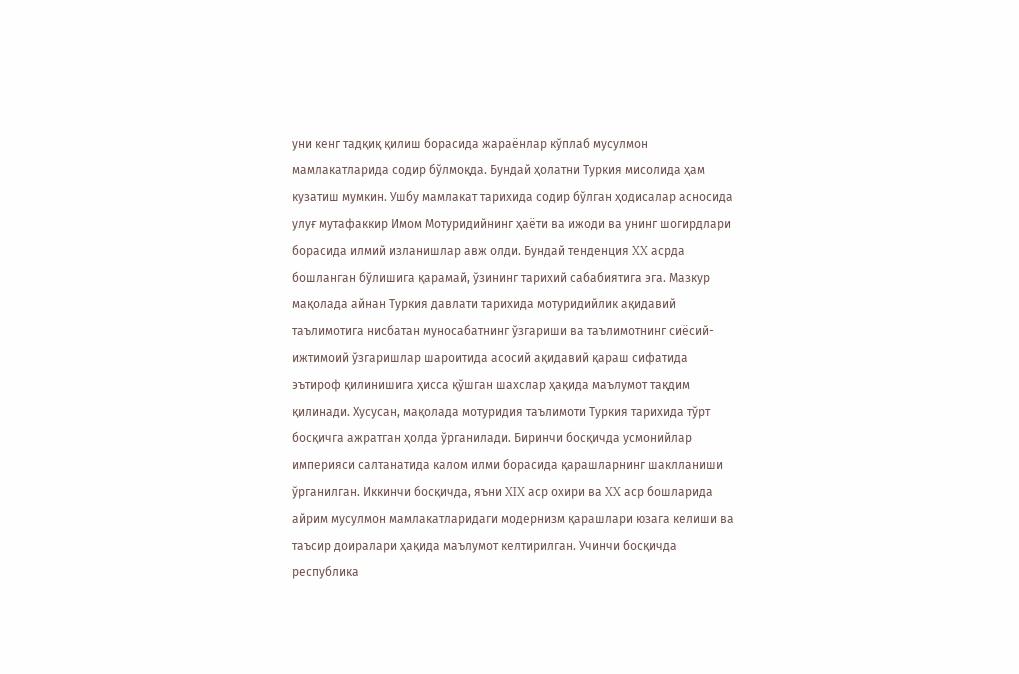уни кенг тадқиқ қилиш борасида жараёнлар кўплаб мусулмон мамлакатларида содир бўлмоқда. Бундай ҳолатни Туркия мисолида ҳам кузатиш мумкин. Ушбу мамлакат тарихида содир бўлган ҳодисалар асносида улуғ мутафаккир Имом Мотуридийнинг ҳаёти ва ижоди ва унинг шогирдлари борасида илмий изланишлар авж олди. Бундай тенденция XX асрда бошланган бўлишига қарамай, ўзининг тарихий сабабиятига эга. Мазкур мақолада айнан Туркия давлати тарихида мотуридийлик ақидавий таълимотига нисбатан муносабатнинг ўзгариши ва таълимотнинг сиёсий-ижтимоий ўзгаришлар шароитида асосий ақидавий қараш сифатида эътироф қилинишига ҳисса қўшган шахслар ҳақида маълумот тақдим қилинади. Хусусан, мақолада мотуридия таълимоти Туркия тарихида тўрт босқичга ажратган ҳолда ўрганилади. Биринчи босқичда усмонийлар империяси салтанатида калом илми борасида қарашларнинг шаклланиши ўрганилган. Иккинчи босқичда, яъни XIX аср охири ва XX аср бошларида айрим мусулмон мамлакатларидаги модернизм қарашлари юзага келиши ва таъсир доиралари ҳақида маълумот келтирилган. Учинчи босқичда республика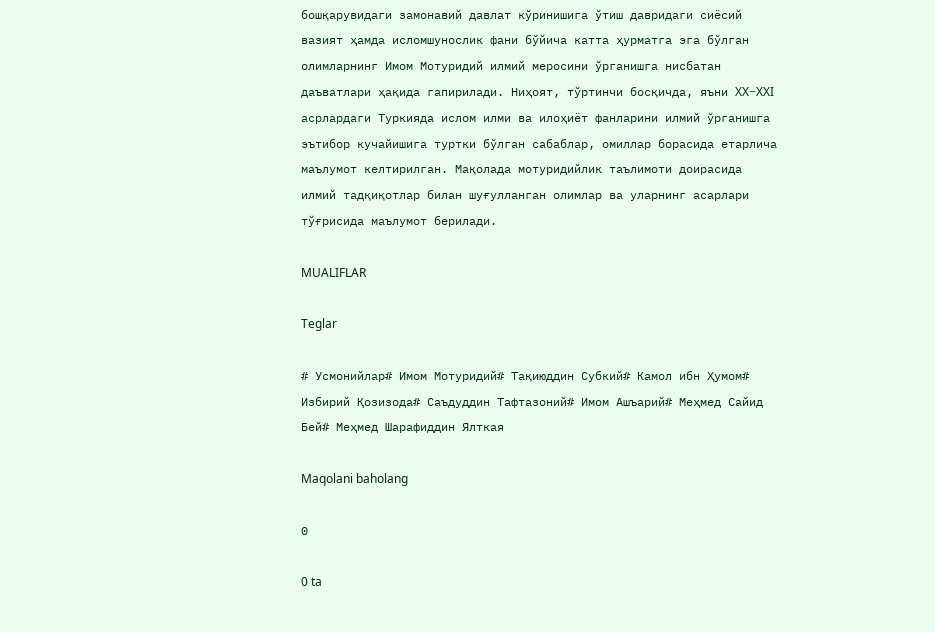бошқарувидаги замонавий давлат кўринишига ўтиш давридаги сиёсий вазият ҳамда исломшунослик фани бўйича катта ҳурматга эга бўлган олимларнинг Имом Мотуридий илмий меросини ўрганишга нисбатан даъватлари ҳақида гапирилади. Ниҳоят, тўртинчи босқичда, яъни XX−XXI асрлардаги Туркияда ислом илми ва илоҳиёт фанларини илмий ўрганишга эътибор кучайишига туртки бўлган сабаблар, омиллар борасида етарлича маълумот келтирилган. Мақолада мотуридийлик таълимоти доирасида илмий тадқиқотлар билан шуғулланган олимлар ва уларнинг асарлари тўғрисида маълумот берилади.

MUALIFLAR

Teglar

# Усмонийлар# Имом Мотуридий# Тақиюддин Субкий# Камол ибн Ҳумом# Избирий Қозизода# Саъдуддин Тафтазоний# Имом Ашъарий# Меҳмед Сайид Бей# Меҳмед Шарафиддин Ялткая

Maqolani baholang

0

0 ta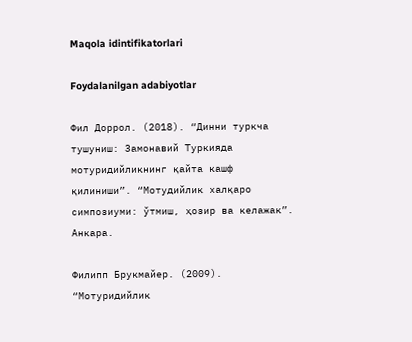Maqola idintifikatorlari

Foydalanilgan adabiyotlar

Фил Доррол. (2018). “Динни туркча тушуниш: Замонавий Туркияда мотуридийликнинг қайта кашф қилиниши”. “Мотудийлик халқаро симпозиуми: ўтмиш, ҳозир ва келажак”. Анкара.

Филипп Брукмайер. (2009). “Мотуридийлик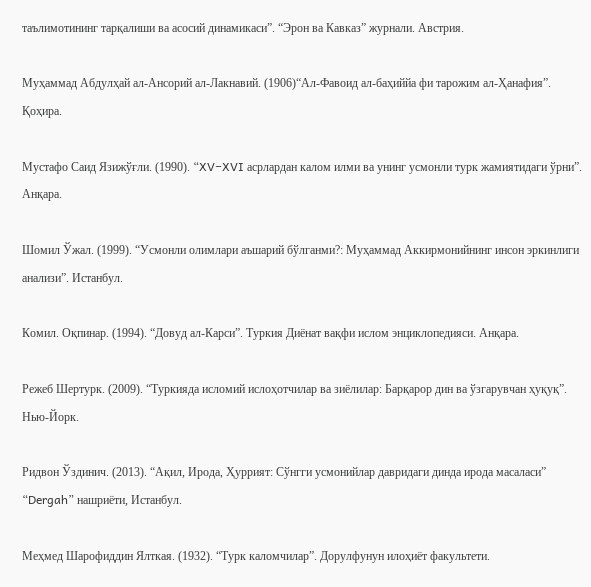таълимотининг тарқалиши ва асосий динамикаси”. “Эрон ва Кавказ” журнали. Австрия.

Муҳаммад Абдулҳай ал-Ансорий ал-Лакнавий. (1906)“Ал-Фавоид ал-баҳиййа фи тарожим ал-Ҳанафия”. Қоҳира.

Мустафо Саид Язижўғли. (1990). “XV−XVI асрлардан калом илми ва унинг усмонли турк жамиятидаги ўрни”. Анқара.

Шомил Ўжал. (1999). “Усмонли олимлари аъшарий бўлганми?: Муҳаммад Аккирмонийнинг инсон эркинлиги анализи”. Истанбул.

Комил. Оқпинар. (1994). “Довуд ал-Карси”. Туркия Диёнат вақфи ислом энциклопедияси. Aнқара.

Режеб Шертурк. (2009). “Туркияда исломий ислоҳотчилар ва зиёлилар: Барқарор дин ва ўзгарувчан ҳуқуқ”. Нью-Йорк.

Ридвон Ўздинич. (2013). “Ақил, Ирода, Ҳуррият: Сўнгги усмонийлар давридаги динда ирода масаласи” “Dergah” нашриёти, Истанбул.

Меҳмед Шарофиддин Ялткая. (1932). “Турк каломчилар”. Дорулфунун илоҳиёт факультети.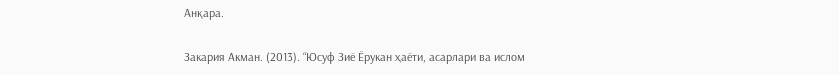Анқара.

Закария Акман. (2013). “Юсуф Зиё Ёрукан ҳаёти, асарлари ва ислом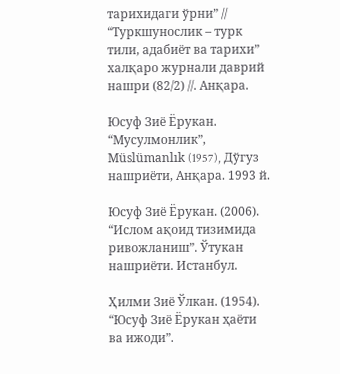тарихидаги ўрни” // “Туркшунослик – турк тили, адабиёт ва тарихи” халқаро журнали даврий нашри (82/2) //. Анқара.

Юсуф Зиё Ёрукан. “Мусулмонлик”, Müslümanlık (1957), Дўгуз нашриёти, Анқара. 1993 й.

Юсуф Зиё Ёрукан. (2006). “Ислом ақоид тизимида ривожланиш”. Ўтукан нашриёти. Истанбул.

Ҳилми Зиё Ўлкан. (1954). “Юсуф Зиё Ёрукан ҳаёти ва ижоди”.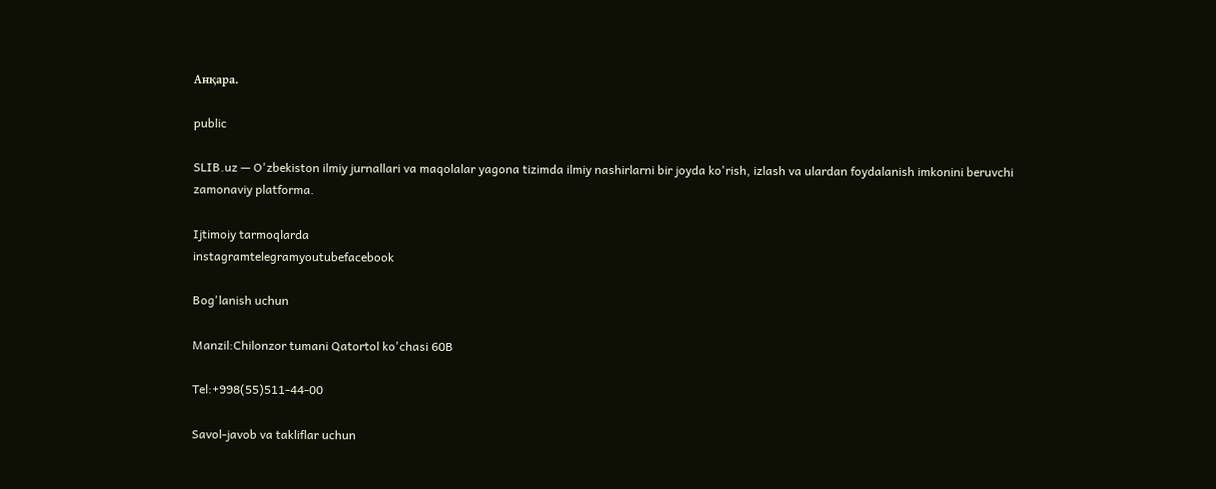Анқара.

public

SLIB.uz — O'zbekiston ilmiy jurnallari va maqolalar yagona tizimda ilmiy nashirlarni bir joyda ko'rish, izlash va ulardan foydalanish imkonini beruvchi zamonaviy platforma.

Ijtimoiy tarmoqlarda
instagramtelegramyoutubefacebook

Bog'lanish uchun

Manzil:Chilonzor tumani Qatortol ko'chasi 60B

Tel:+998(55)511-44-00

Savol-javob va takliflar uchun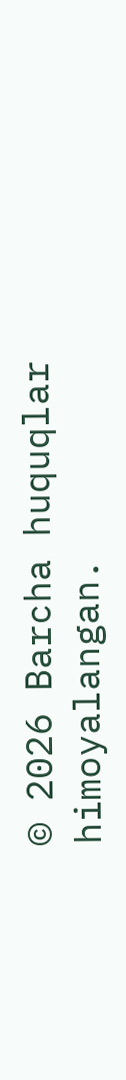© 2026 Barcha huquqlar himoyalangan.